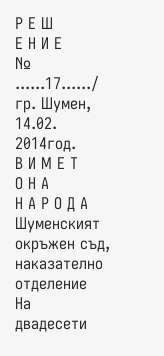Р Е Ш
Е Н И Е
№
......17....../ гр. Шумен, 14.02. 2014год.
В И М Е Т
О Н А
Н А Р О Д А
Шуменският
окръжен съд,
наказателно отделение
На
двадесети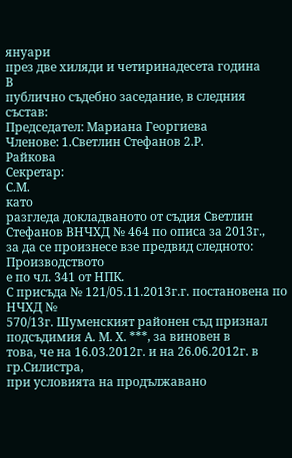януари
през две хиляди и четиринадесета година
В
публично съдебно заседание, в следния
състав:
Председател: Мариана Георгиева
Членове: 1.Светлин Стефанов 2.Р.
Райкова
Секретар:
С.М.
като
разгледа докладваното от съдия Светлин Стефанов ВНЧХД № 464 по описа за 2013г.,
за да се произнесе взе предвид следното:
Производството
е по чл. 341 от НПК.
С присъда № 121/05.11.2013г.г. постановена по НЧХД №
570/13г. Шуменският районен съд признал подсъдимия А. М. Х. ***, за виновен в
това, че на 16.03.2012г. и на 26.06.2012г. в гр.Силистра,
при условията на продължавано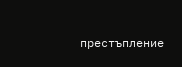престъпление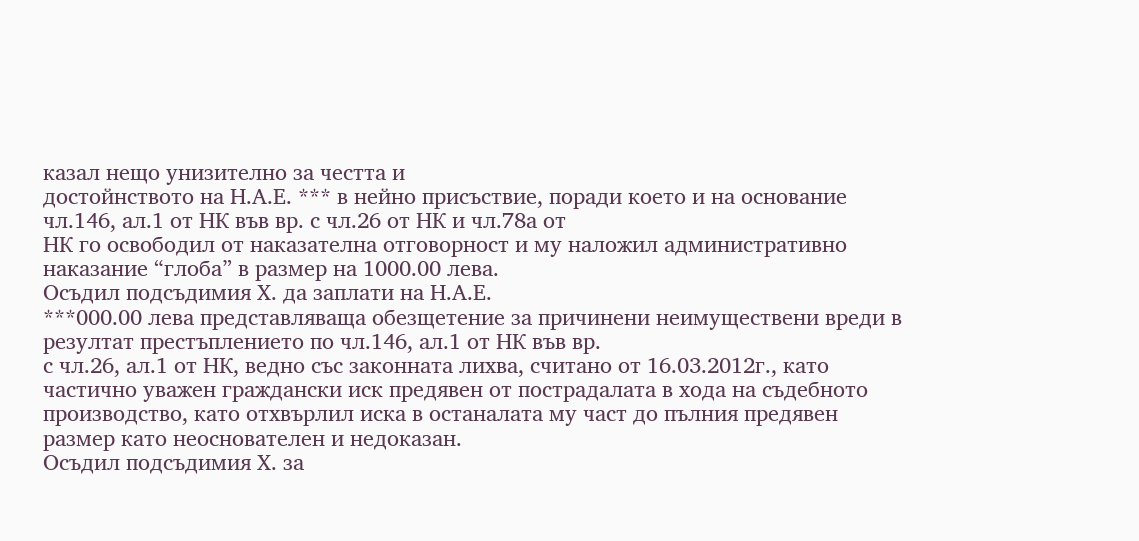казал нещо унизително за честта и
достойнството на Н.А.Е. *** в нейно присъствие, поради което и на основание
чл.146, ал.1 от НК във вр. с чл.26 от НК и чл.78а от
НК го освободил от наказателна отговорност и му наложил административно
наказание “глоба” в размер на 1000.00 лева.
Осъдил подсъдимия Х. да заплати на Н.А.Е.
***000.00 лева представляваща обезщетение за причинени неимуществени вреди в
резултат престъплението по чл.146, ал.1 от НК във вр.
с чл.26, ал.1 от НК, ведно със законната лихва, считано от 16.03.2012г., като
частично уважен граждански иск предявен от пострадалата в хода на съдебното
производство, като отхвърлил иска в останалата му част до пълния предявен
размер като неоснователен и недоказан.
Осъдил подсъдимия Х. за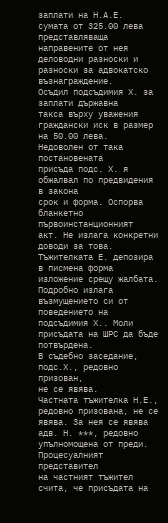заплати на Н.А.Е.
сумата от 325.00 лева представляваща направените от нея деловодни разноски и
разноски за адвокатско възнаграждение.
Осъдил подсъдимия Х. за заплати държавна
такса върху уважения граждански иск в размер на 50.00 лева.
Недоволен от така постановената
присъда подс. Х. я обжалвал по предвидения в закона
срок и форма. Оспорва бланкетно първоинстанционният
акт. Не излага конкретни доводи за това.
Тъжителката Е. депозира в писмена форма
изложение срещу жалбата. Подробно излага възмущението си от поведението на
подсъдимия Х.. Моли присъдата на ШРС да бъде потвърдена.
В съдебно заседание, подс.Х., редовно призован,
не се явява.
Частната тъжителка Н.Е., редовно призована, не се явява. За нея се явява адв. Н. ***, редовно упълномощена от преди. Процесуалният представител
на частният тъжител счита, че присъдата на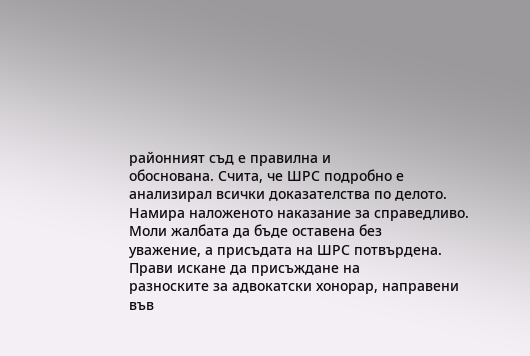районният съд е правилна и
обоснована. Счита, че ШРС подробно е анализирал всички доказателства по делото.
Намира наложеното наказание за справедливо. Моли жалбата да бъде оставена без
уважение, а присъдата на ШРС потвърдена. Прави искане да присъждане на
разноските за адвокатски хонорар, направени във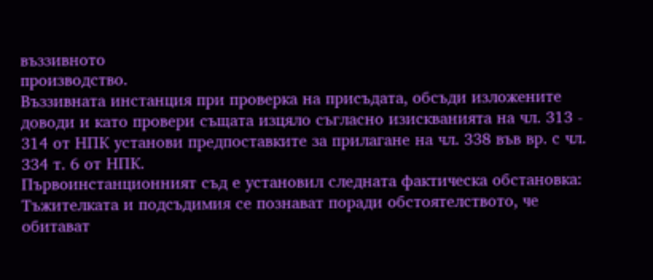въззивното
производство.
Въззивната инстанция при проверка на присъдата, обсъди изложените доводи и като провери същата изцяло съгласно изискванията на чл. 313 - 314 от НПК установи предпоставките за прилагане на чл. 338 във вр. с чл. 334 т. 6 от НПК.
Първоинстанционният съд е установил следната фактическа обстановка: Тъжителката и подсъдимия се познават поради обстоятелството, че обитават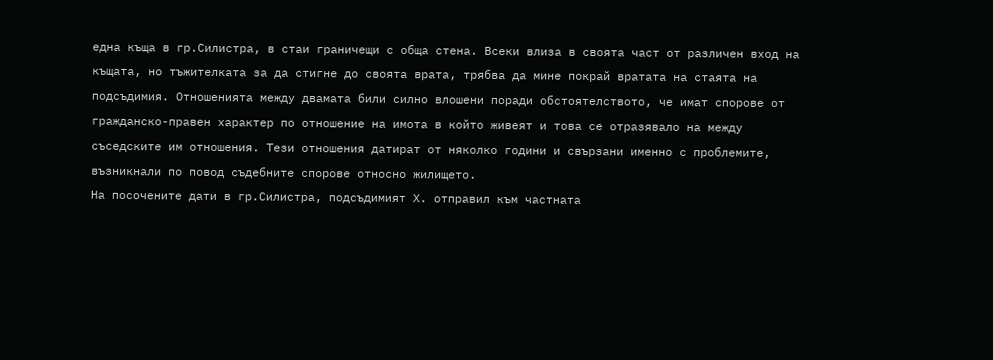една къща в гр.Силистра, в стаи граничещи с обща стена. Всеки влиза в своята част от различен вход на къщата, но тъжителката за да стигне до своята врата, трябва да мине покрай вратата на стаята на подсъдимия. Отношенията между двамата били силно влошени поради обстоятелството, че имат спорове от гражданско-правен характер по отношение на имота в който живеят и това се отразявало на между съседските им отношения. Тези отношения датират от няколко години и свързани именно с проблемите, възникнали по повод съдебните спорове относно жилището.
На посочените дати в гр.Силистра, подсъдимият Х. отправил към частната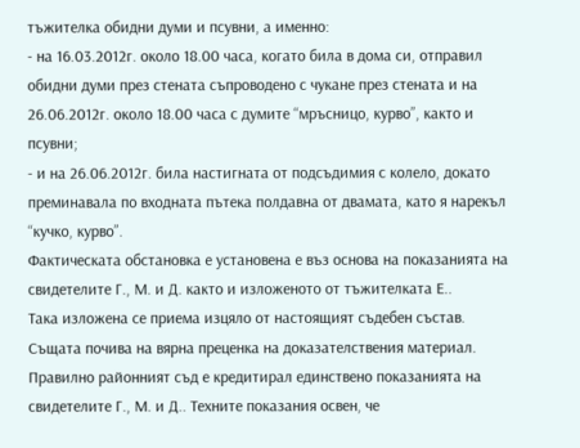тъжителка обидни думи и псувни, а именно:
- на 16.03.2012г. около 18.00 часа, когато била в дома си, отправил обидни думи през стената съпроводено с чукане през стената и на 26.06.2012г. около 18.00 часа с думите “мръсницо, курво”, както и псувни;
- и на 26.06.2012г. била настигната от подсъдимия с колело, докато преминавала по входната пътека полдавна от двамата, като я нарекъл “кучко, курво”.
Фактическата обстановка е установена е въз основа на показанията на свидетелите Г., М. и Д. както и изложеното от тъжителката Е..
Така изложена се приема изцяло от настоящият съдебен състав. Същата почива на вярна преценка на доказателствения материал. Правилно районният съд е кредитирал единствено показанията на свидетелите Г., М. и Д.. Техните показания освен, че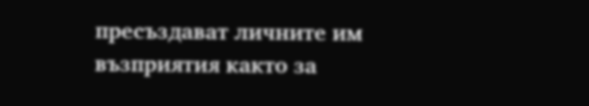пресъздават личните им възприятия както за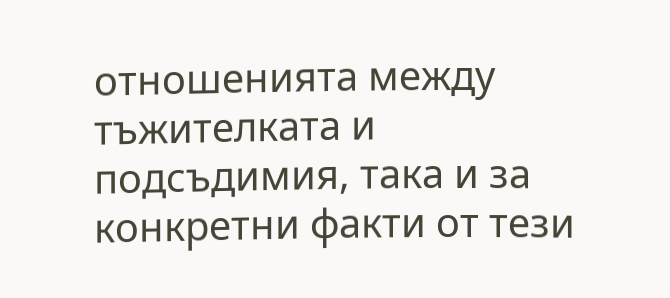отношенията между тъжителката и подсъдимия, така и за конкретни факти от тези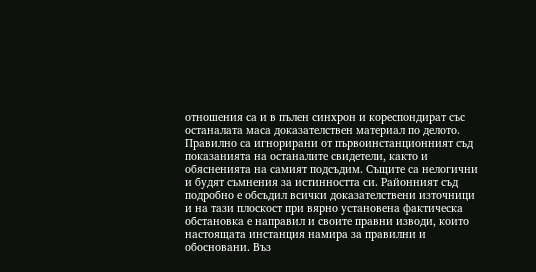отношения са и в пълен синхрон и кореспондират със останалата маса доказателствен материал по делото. Правилно са игнорирани от първоинстанционният съд показанията на останалите свидетели, както и обясненията на самият подсъдим. Същите са нелогични и будят съмнения за истинността си. Районният съд подробно е обсъдил всички доказателствени източници и на тази плоскост при вярно установена фактическа обстановка е направил и своите правни изводи, които настоящата инстанция намира за правилни и обосновани. Въз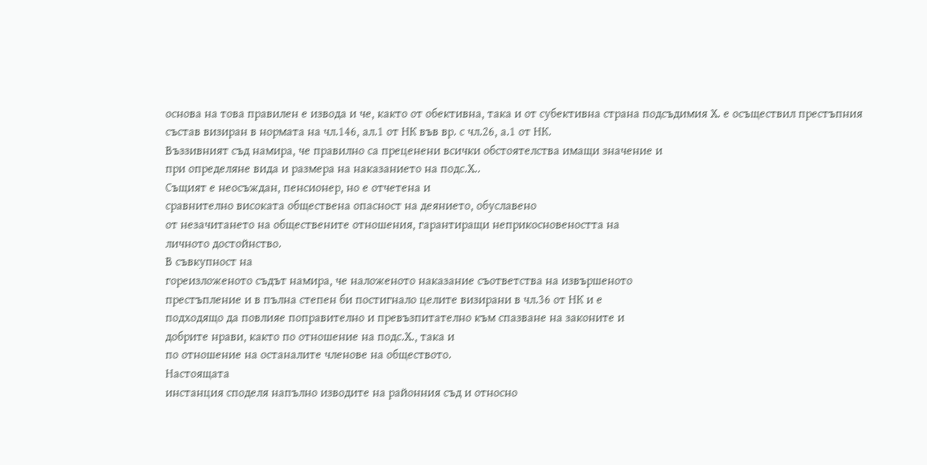основа на това правилен е извода и че, както от обективна, така и от субективна страна подсъдимия Х. е осъществил престъпния състав визиран в нормата на чл.146, ал.1 от НК във вр. с чл.26, а.1 от НК.
Въззивният съд намира, че правилно са преценени всички обстоятелства имащи значение и
при определяне вида и размера на наказанието на подс.Х..
Същият е неосъждан, пенсионер, но е отчетена и
сравнително високата обществена опасност на деянието, обуславено
от незачитането на обществените отношения, гарантиращи неприкосновеността на
личното достойнство.
В съвкупност на
гореизложеното съдът намира, че наложеното наказание съответства на извършеното
престъпление и в пълна степен би постигнало целите визирани в чл.36 от НК и е
подходящо да повлияе поправително и превъзпитателно към спазване на законите и
добрите нрави, както по отношение на подс.Х., така и
по отношение на останалите членове на обществото.
Настоящата
инстанция споделя напълно изводите на районния съд и относно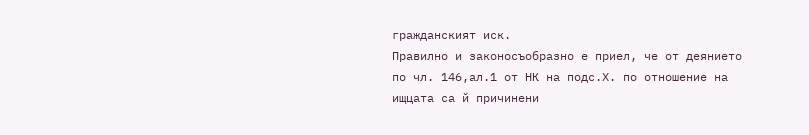гражданският иск.
Правилно и законосъобразно е приел, че от деянието по чл. 146,ал.1 от НК на подс.Х. по отношение на ищцата са й причинени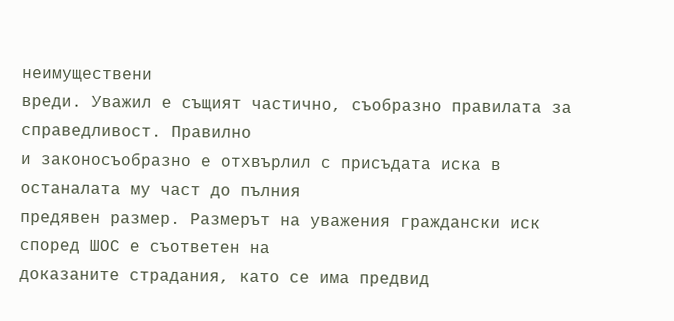неимуществени
вреди. Уважил е същият частично, съобразно правилата за справедливост. Правилно
и законосъобразно е отхвърлил с присъдата иска в останалата му част до пълния
предявен размер. Размерът на уважения граждански иск според ШОС е съответен на
доказаните страдания, като се има предвид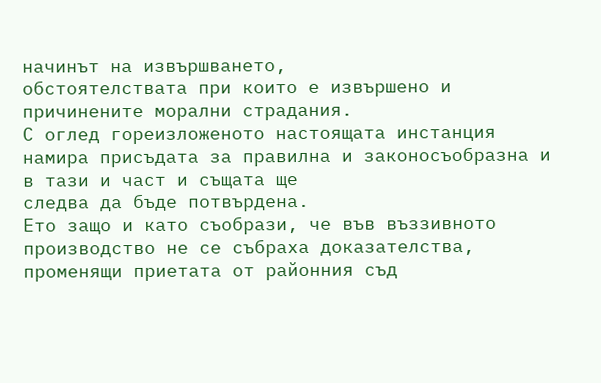начинът на извършването,
обстоятелствата при които е извършено и причинените морални страдания.
С оглед гореизложеното настоящата инстанция
намира присъдата за правилна и законосъобразна и в тази и част и същата ще
следва да бъде потвърдена.
Ето защо и като съобрази, че във въззивното производство не се събраха доказателства,
променящи приетата от районния съд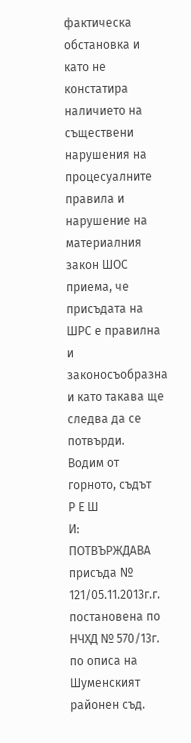фактическа обстановка и като не констатира
наличието на съществени нарушения на процесуалните правила и нарушение на
материалния закон ШОС приема, че присъдата на ШРС е правилна и законосъобразна
и като такава ще следва да се потвърди.
Водим от горното, съдът
Р Е Ш
И:
ПОТВЪРЖДАВА присъда №
121/05.11.2013г.г. постановена по НЧХД № 570/13г. по описа на Шуменският
районен съд.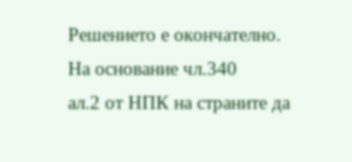Решението е окончателно.
На основание чл.340
ал.2 от НПК на страните да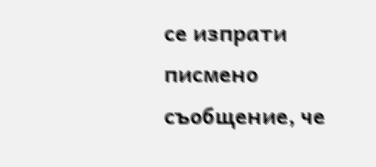се изпрати писмено съобщение, че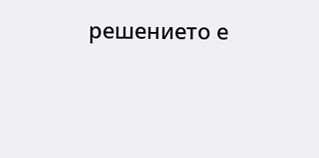решението е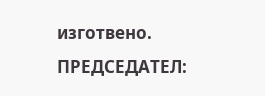изготвено.
ПРЕДСЕДАТЕЛ: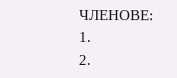ЧЛЕНОВЕ: 1.
2.